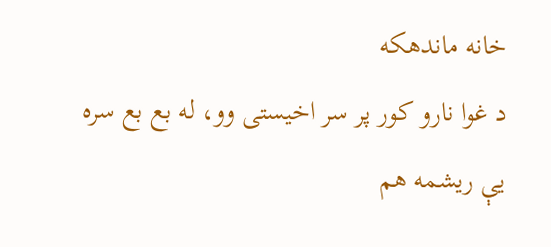خانه ماندهکه
د غوا نارو کور پر سر اخیستی وو، له بع بع سره یې ریشمه هم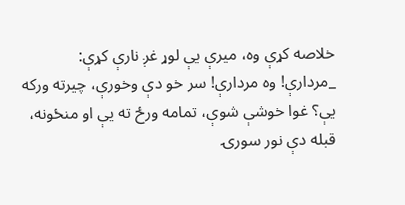خلاصه کړې وه، میرې یې لوړ غږ نارې کړې:
_مردارې! وه مردارې! سر خو دې وخورې، چیرته ورکه یې؟ غوا خوشې شوې، تمامه ورځ ته یې او منځونه، قبله دې نور سورۍ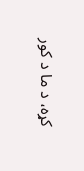کړه، د ما د کور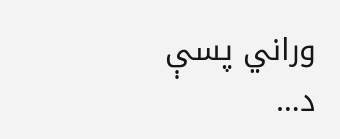وراني پسې د…